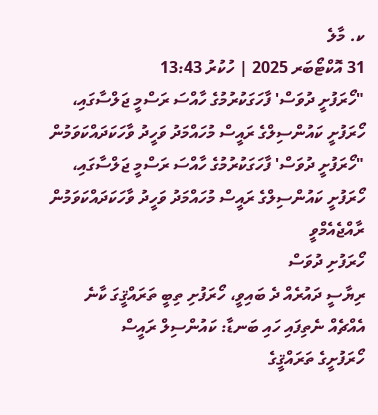ކ. މާލެ
31 އޮކްޓޯބަރ 2025 | ހުކުރު 13:43
"ހޯރަފުށީ ދުވަސް' ފާހަގަކުރުމުގެ ހާއްސަ ރަސްމީ ޖަލްސާގައި، ހޯރަފުށީ ކައުންސިލްގެ ރައީސް މުހައްމަދު ވަހީދު ވާހަކަދައްކަވަމުން
"ހޯރަފުށީ ދުވަސް' ފާހަގަކުރުމުގެ ހާއްސަ ރަސްމީ ޖަލްސާގައި، ހޯރަފުށީ ކައުންސިލްގެ ރައީސް މުހައްމަދު ވަހީދު ވާހަކަދައްކަވަމުން
ރާއްޖެއެމްވީ
ހޯރަފުށި ދުވަސް
ރިޔާސީ ދައުރެއް ދެ ބައިވީ، ހޯރަފުށި ތިބީ ތަރައްޤީގަ ކާނެ އެއްޗެއް ނެތިފައި ހައި ބަނޑާ: ކައުންސިލް ރައީސް
ހޯރަފުށީގެ ތަރައްޤީގެ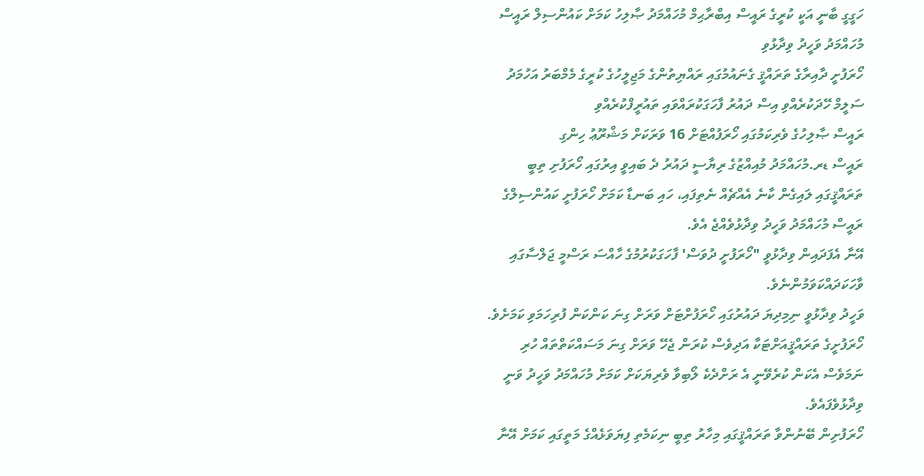ހަގީގީ ބާނީ އަކީ ކުރީގެ ރައީސް އިބްރާޙިމް މުހައްމަދު ޞާލިހު ކަމަށް ކައުންސިލް ރައީސް މުހައްމަދު ވަހީދު ވިދާޅުވި
ހޯރަފުށީ ދާއިރާގެ ތަރައްޤީ ގެނައުމުގައި ރައްޔިތުންގެ މަޖިލީހުގެ ކުރީގެ މެމްބަރު އަހުމަދު ސަލީމް ހޭދަކުރެއްވި އިސް ދައުރު ފާހަގަކުރައްވައި ތައުރީފްކުރެއްވި
ރައީސް ޞާލިހުގެ ވެރިކަމުގައި ހޯރަފުއްޓަށް 16 ވަރަކަށް މަޝްރޫޢު ހިންގި
ރައީސް ޑރ.މުހައްމަދު މުއިއްޒުގެ ރިޔާސީ ދައުރު ދެ ބައިވީ އިރުގައި ހޯރަފުށި ތިބީ ތަރައްޤީގައި ލައިގެން ކާނެ އެއްޗެއް ނެތިފައި، ހައި ބަނޑާ ކަމަށް ހޯރަފުށީ ކައުންސިލްގެ ރައީސް މުހައްމަދު ވަހީދު ވިދާޅުވެއްޖެ އެވެ.
އޭނާ އެފަދައިން ވިދާޅުވީ "ހޯރަފުށީ ދުވަސް' ފާހަގަކުރުމުގެ ހާއްސަ ރަސްމީ ޖަލްސާގައި ވާހަކަދައްކަވަމުންނެވެ.
ވަހީދު ވިދާޅުވީ ނިމިދިޔަ ދައުރުގައި ހޯރަފުށްޓަށް ވަރަށް ގިނަ ކަންކަން ފުރިހަމަވި ކަމަށެވެ. ހޯރަފުށީގެ ތަރައްޤީއަށްޓަކާ އަދިވެސް ކުރަން ޖެހޭ ވަރަށް ގިނަ މަސައްކަތްތައް ހުރި ނަމަވެސް އެކަން ކުރެވޭނީ އެ ރަށްދެކެ ލޯބިވާ ވެރިޔަކަށް ކަމަށް މުހައްމަދު ވަހީދު ވަނީ ވިދާޅުވެފައެވެ.
ހޯރަފުށިން ބޭނުންވާ ތަރައްޤީގައި މިހާރު ތިބީ ނިކަމެތި ފިޔަވަޅެއްގެ މަތީގައި ކަމަށް އޭނާ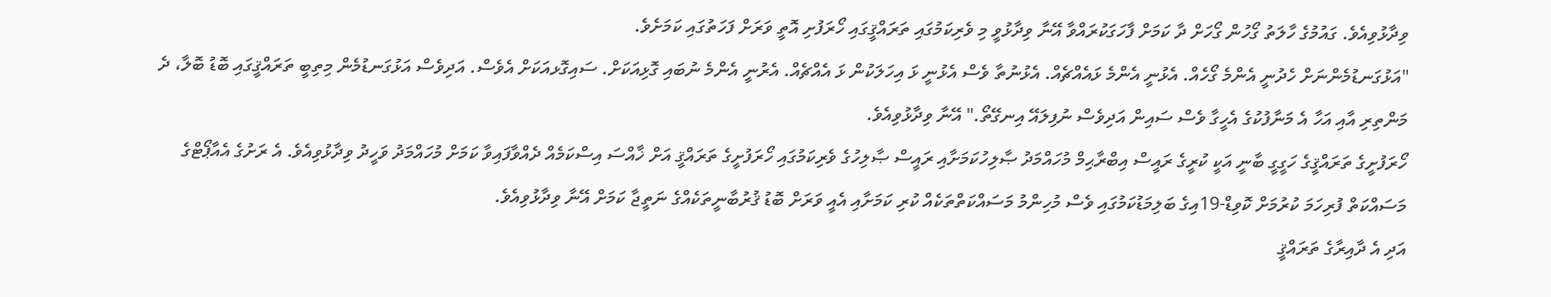ވިދާޅުވިއެވެ. ގައުމުގެ ހާލަތު ގޯހުން ގޯހަށް ދާ ކަމަށް ފާހަގަކުރައްވާ އޭނާ ވިދާޅުވީ މި ވެރިކަމުގައި ތަރައްޤީގައި ހޯރަފުށި އޮތީ ވަރަށް ފަހަތުގައި ކަމަށެވެ.
"އަޅުގަނޑުމެންނަށް ހެދުނީ އެންމެ ގޯހެއް. އެޅުނީ އެންމެ ޅައެއްޗެއް. އެޅުނުތާ ވެސް އެޅުނީ ޅަ އިހަލަކުން ޅަ އެއްޗެއް. އެރުނީ އެންމެ ނުބައި ގޮޅިއަކަށް. ސައިގޮޅއަކަށް އެވެސް. އަދިވެސް އަޅުގަނޑުމެން މިތިބީ ތަރައްޤީގައި ބޮޑު ބޮލާ، ދެ މަންތިރި އާއި އަހާ އެ މަނާފުކުގެ އެހީގާ ވެސް ސައިން އަދިވެސް ނުފިލައޭ އިނގޭތޯ." އޭނާ ވިދާޅުވިއެވެ.
ހޯރަފުށީގެ ތަރައްޤީގެ ހަގީގީ ބާނީ އަކީ ކުރީގެ ރައީސް އިބްރާޙިމް މުހައްމަދު ޞާލިހުކަމަށާއި ރައީސް ޞާލިހުގެ ވެރިކަމުގައި ހޯރަފުށީގެ ތަރައްޤީ އަށް ޚާއްސަ އިސްކަމެއް ދެއްވާފައިވާ ކަމަށް މުހައްމަދު ވަހީދު ވިދާޅުވިއެވެ. އެ ރަށުގެ އެއާޕޯޓްގެ މަސައްކަތް ފުރިހަމަ ކުރުމަށް ކޮވިޑް-19އިގެ ބަލިމަޑުކަމުގައި ވެސް މުހިންމު މަސައްކަތްތަކެއް ކުރި ކަމަށާއި އެއީ ވަރަށް ބޮޑު ޤުރުބާނީތަކެއްގެ ނަތީޖާ ކަމަށް އޭނާ ވިދާޅުވިއެވެ.
އަދި އެ ދާއިރާގެ ތަރައްޤީ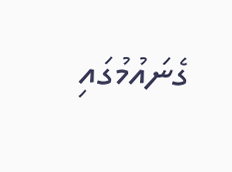ގެނައުމުގައި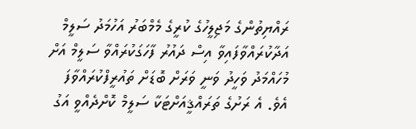ރައްޔިތުންގެ މަޖިލީހުގެ ކުރީގެ މެމްބަރު އަހުމަދު ސަލީމް އަދާކުރައްވާފައިވާ އިސް ދައުރު ފާހަގަކުރައްވާ ސަލީމް އަށް މުހައްމަދު ވަހީދު ވަނީ ވަރަށް ބޮޑަށް ތައުރީފްކުރައްވާފަ އެވެ. އެ ރަށުގެ ތަރައްޤީއަށްޓަކާ ސަލީމް ކޮށްދެއްވީ އަގު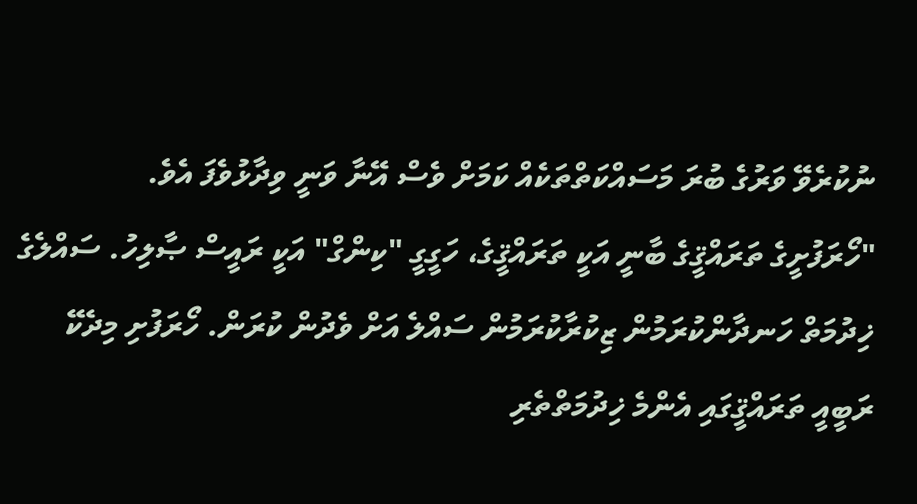ނުކުރެވޭ ވަރުގެ ބުރަ މަސައްކަތްތަކެއް ކަމަށް ވެސް އޭނާ ވަނީ ވިދާޅުވެފަ އެވެ.
"ހޯރަފުށީގެ ތަރައްޤީގެ ބާނީ އަކީ ތަރައްޤީގެ، ހަގީގީ "ކިންގް" އަކީ ރައީސް ޞާލިހު. ސައްލެގެ ޚިދުމަތް ހަނދާންކުރަމުން ޒިކުރާކުރަމުން ސައްލެ އަށް ވެދުން ކުރަން. ހޯރަފުށި މިދެކޭ ރަބީއީ ތަރައްޤީގައި އެންމެ ޚިދުމަތްތެރި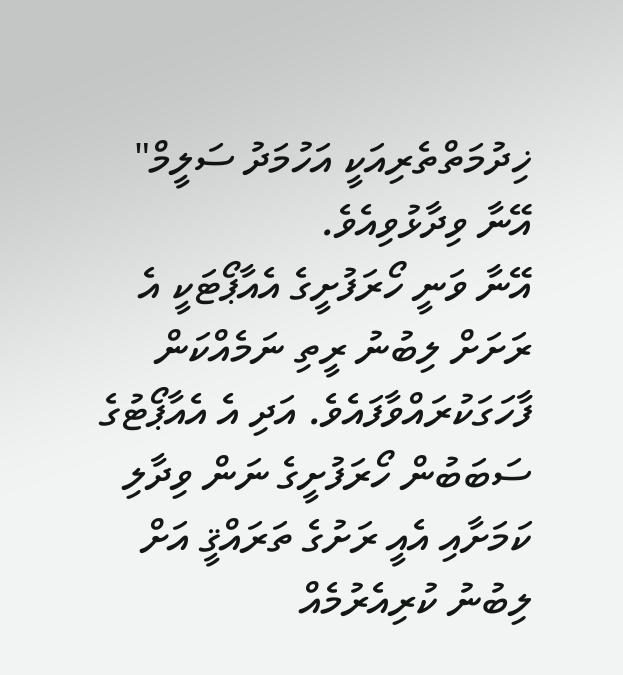ޚިދުމަތްތެރިއަކީ އަހުމަދު ސަލީމް" އޭނާ ވިދާޅުވިއެވެ.
އޭނާ ވަނީ ހޯރަފުށީގެ އެއާޕޯޓަކީ އެ ރަށަށް ލިބުނު ރީތި ނަމެއްކަން ފާހަގަކުރައްވާފައެވެ. އަދި އެ އެއާޕޯޓުގެ ސަބަބުން ހޯރަފުށީގެ ނަން ވިދާލި ކަމަށާއި އެއީ ރަށުގެ ތަރައްޤީ އަށް ލިބުނު ކުރިއެރުމެއް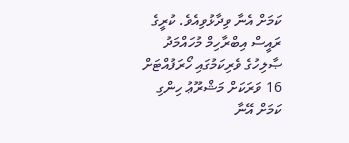ކަމަށް އެނާ ވިދާޅުވިއެވެ. ކުރީގެ ރައީސް އިބްރާހިމް މުހައްމަދު ޞާލިހުގެ ވެރިކަމުގައި ހޯރަފުއްޓަށް 16 ވަރަކަށް މަޝްރޫޢު ހިންގި ކަމަށް އޭނާ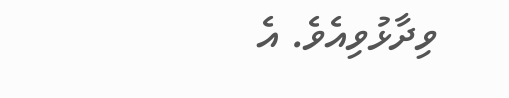ވިދާޅުވިއެވެ. އެ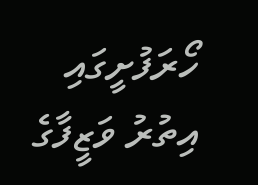ހޯރަފުށީގައި އިތުރު ވަޒީފާގެ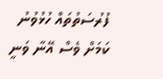ފުރުސަތުތައް ހުޅުވުނު ކަމަށް ވެސް އޭނާ ވަނީ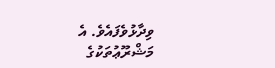ވިދާޅުވެފައެވެ. އެ މަޝްރޫޢުތަކުގެ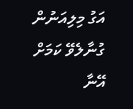އަގު މިލިއަނުން ގުނާލެވޭ ކަމަށް އޭނާ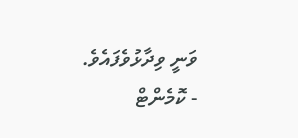ވަނީ ވިދާޅުވެފައެވެ.
- ކޮމެންޓް